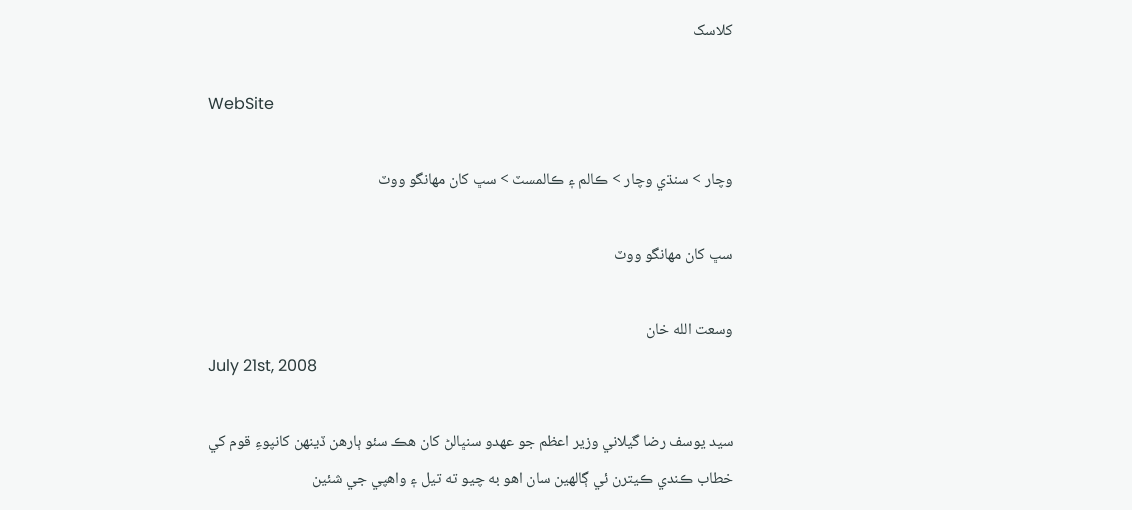کلاسک

WebSite

وچار > سنڌي وچار > ڪالم ۽ ڪالمسٽ > سڀ کان مهانگو ووٽ

سڀ کان مهانگو ووٽ

وسعت الله خان
July 21st, 2008

سيد يوسف رضا گيلاني وزير اعظم جو عهدو سنڀالڻ کان هڪ سئو ٻارهن ڏينهن کانپوءِ قوم کي خطاب ڪندي ڪيترن ئي ڳالهين سان اهو به چيو ته تيل ۽ واهپي جي شئين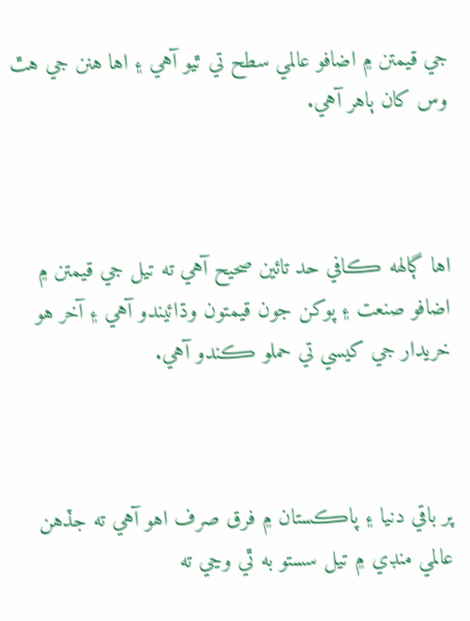جي قيمتن ۾ اضافو عالمي سطح تي ٿيو آهي ۽ اها هنن جي هٿ وس کان ٻاهر آهي.



اها ڳالهه ڪافي حد تائين صحيح آهي ته تيل جي قيمتن ۾ اضافو صنعت ۽ پوکن جون قيمتون وڌائيندو آهي ۽ آخر هو خريدار جي کيسي تي حملو ڪندو آهي.



پر باقي دنيا ۽ پاڪستان ۾ فرق صرف اهو آهي ته جڏهن عالمي منڊي ۾ تيل سستو به ٿي وڃي ته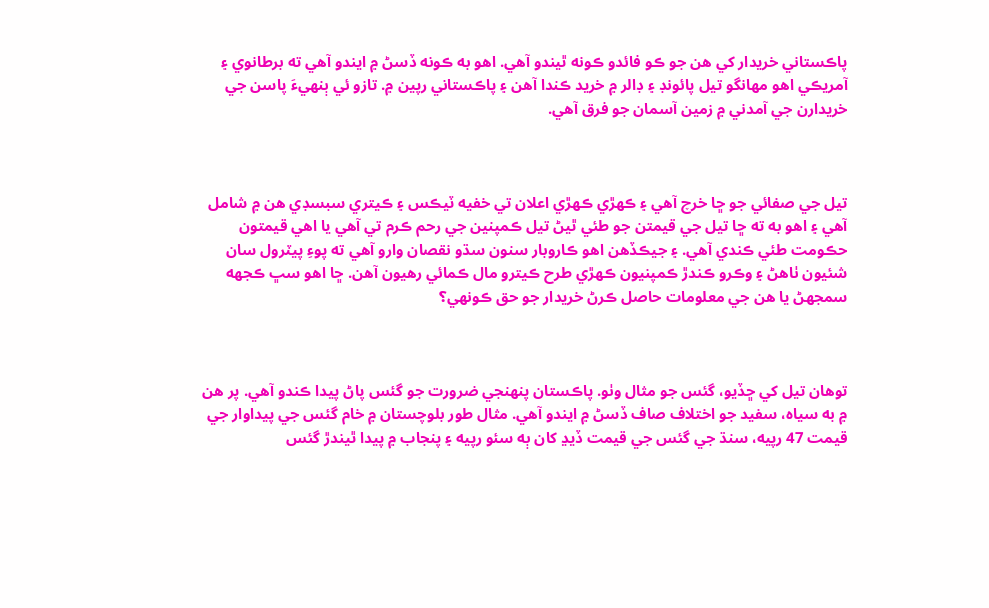پاڪستاني خريدار کي هن جو ڪو فائدو ڪونه ٿيندو آهي. اهو به ڪونه ڏسڻ ۾ ايندو آهي ته برطانوي ۽ آمريڪي اهو مهانگو تيل پائونڊ ۽ ڊالر ۾ خريد ڪندا آهن ۽ پاڪستاني رپين ۾. تازو ئي ٻنهيءَ پاسن جي خريدارن جي آمدني ۾ زمين آسمان جو فرق آهي.



تيل جي صفائي جو ڇا خرچ آهي ۽ ڪهڙي ڪهڙي اعلان تي خفيه ٽيڪس ۽ ڪيتري سبسڊي هن ۾ شامل آهي ۽ اهو به ته ڇا تيل جي قيمتن جو طئي ٿيڻ تيل ڪمپنين جي رحم ڪرم تي آهي يا اهي قيمتون حڪومت طئي ڪندي آهي. ۽ جيڪڏهن اهو ڪاروبار سنون سڌو نقصان وارو آهي ته پوءِ پيٽرول سان شئيون ٺاهڻ ۽ وڪرو ڪندڙ ڪمپنيون ڪهڙي طرح ڪيترو مال ڪمائي رهيون آهن. ڇا اهو سڀ ڪجهه سمجهڻ يا هن جي معلومات حاصل ڪرڻ خريدار جو حق ڪونهي؟



توهان تيل کي ڇڏيو، گئس جو مثال وٺو. پاڪستان پنهنجي ضرورت جو گئس پاڻ پيدا ڪندو آهي. پر هن ۾ به سياه، سفيد جو اختلاف صاف ڏسڻ ۾ ايندو آهي. مثال طور بلوچستان ۾ خام گئس جي پيداوار جي قيمت 47 رپيه، سنڌ جي گئس جي قيمت ڏيڍ کان ٻه سئو رپيه ۽ پنجاب ۾ پيدا ٿيندڙ گئس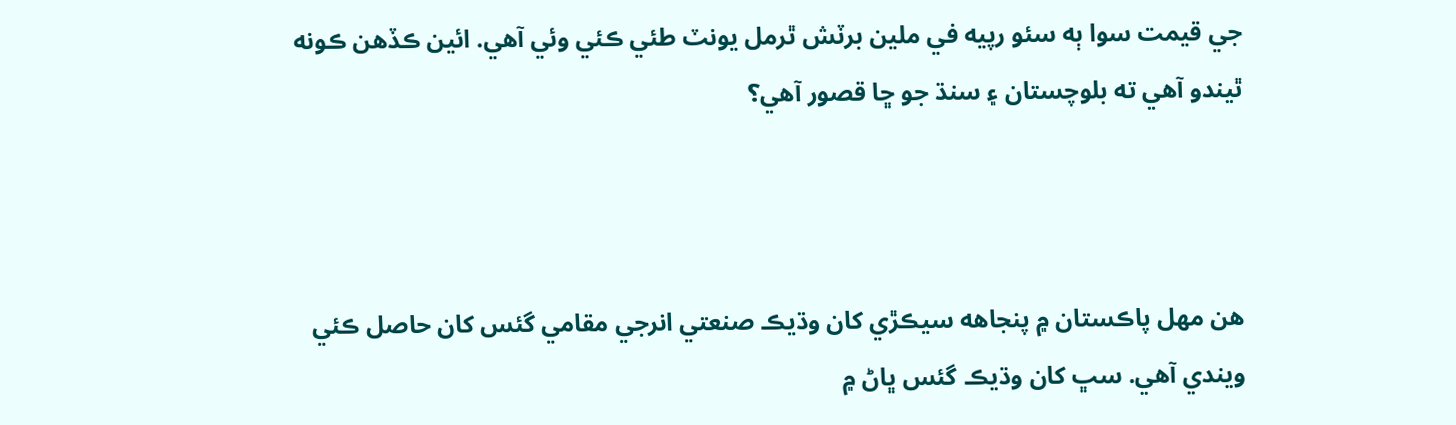جي قيمت سوا ٻه سئو رپيه في ملين برٽش ٿرمل يونٽ طئي ڪئي وئي آهي. ائين ڪڏهن ڪونه ٿيندو آهي ته بلوچستان ۽ سنڌ جو ڇا قصور آهي؟



هن مهل پاڪستان ۾ پنجاهه سيڪڙي کان وڌيڪ صنعتي انرجي مقامي گئس کان حاصل ڪئي ويندي آهي. سڀ کان وڌيڪ گئس ڀاڻ ۾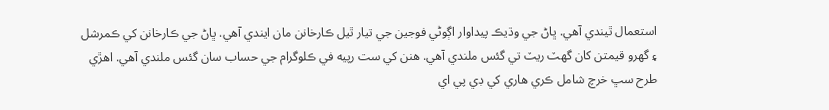استعمال ٿيندي آهي. ڀاڻ جي وڌيڪ پيداوار اڳوڻي فوجين جي تيار ٿيل ڪارخانن مان ايندي آهي. ڀاڻ جي ڪارخانن کي ڪمرشل ۽ گهرو قيمتن کان گهٽ ريٽ تي گئس ملندي آهي. هنن کي ست رپيه في ڪلوگرام جي حساب سان گئس ملندي آهي. اهڙي طرح سڀ خرچ شامل ڪري هاري کي ڊي پي اي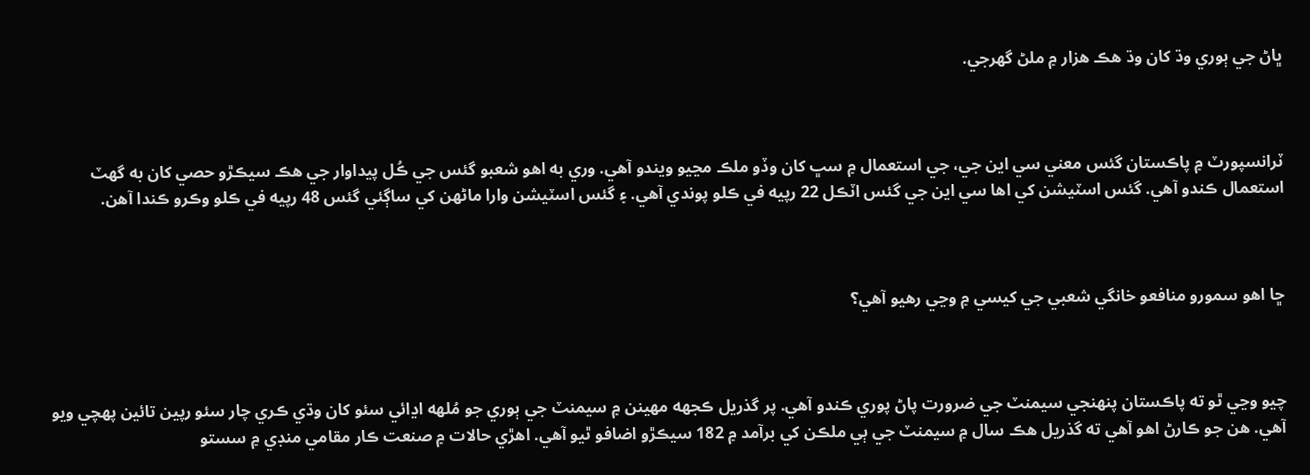ڀاڻ جي ٻوري وڌ کان وڌ هڪ هزار ۾ ملڻ گهرجي.



ٽرانسپورٽ ۾ پاڪستان گئس معني سي اين جي، جي استعمال ۾ سڀ کان وڏو ملڪ مڃيو ويندو آهي. وري به اهو شعبو گئس جي ڪُل پيداوار جي هڪ سيڪڙو حصي کان به گهٽ استعمال ڪندو آهي. گئس اسٽيشن کي اها سي اين جي گئس اٽڪل 22 رپيه في ڪلو پوندي آهي. ۽ گئس اسٽيشن وارا ماڻهن کي ساڳئي گئس 48 رپيه في ڪلو وڪرو ڪندا آهن.



ڇا اهو سمورو منافعو خانگي شعبي جي کيسي ۾ وڃي رهيو آهي؟



چيو وڃي ٿو ته پاڪستان پنهنجي سيمنٽ جي ضرورت پاڻ پوري ڪندو آهي. پر گذريل ڪجهه مهينن ۾ سيمنٽ جي ٻوري جو مُلهه اڍائي سئو کان وڌي ڪري چار سئو رپين تائين پهچي ويو آهي. هن جو ڪارڻ اهو آهي ته گذريل هڪ سال ۾ سيمنٽ جي ٻي ملڪن کي برآمد ۾ 182 سيڪڙو اضافو ٿيو آهي. اهڙي حالات ۾ صنعت ڪار مقامي منڊي ۾ سستو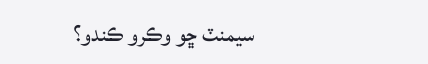سيمنٽ ڇو وڪرو ڪندو؟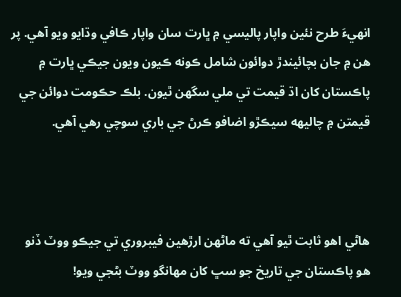انهيءَ طرح نئين واپار پاليسي ۾ ڀارت سان واپار ڪافي وڌايو ويو آهي. پر هن ۾ جان بچائيندڙ دوائون شامل ڪونه ڪيون ويون جيڪي ڀارت ۾ پاڪستان کان اڌ قيمت تي ملي سگهن ٿيون. بلڪ حڪومت دوائن جي قيمتن ۾ چاليهه سيڪڙو اضافو ڪرڻ جي باري سوچي رهي آهي.



هاڻي اهو ثابت ٿيو آهي ته ماڻهن ارڙهين فيبروري تي جيڪو ووٽ ڏنو هو پاڪستان جي تاريخ جو سڀ کان مهانگو ووٽ بڻجي ويو!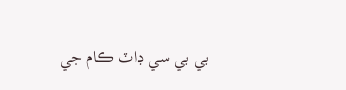بي بي سي ڊاٽ ڪام جي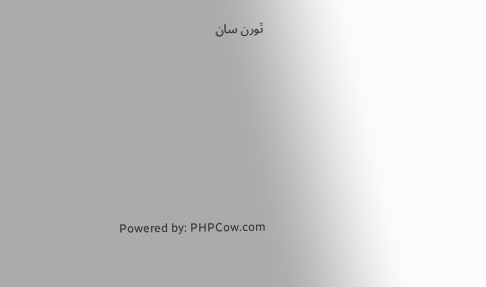ٿورن سان








Powered by: PHPCow.com